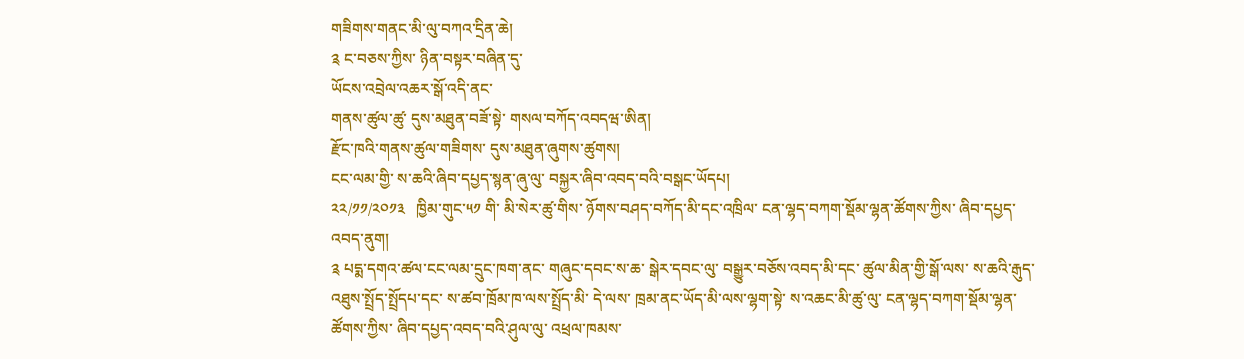གཟིགས་གནང་མི་ལུ་བཀའ་དྲིན་ཆེ།
༉ ང་བཅས་ཀྱིས་ ཉིན་བསྟར་བཞིན་དུ་
ཡོངས་འབྲེལ་འཆར་སྒོ་འདི་ནང་
གནས་ཚུལ་ཚུ་ དུས་མཐུན་བཟོ་སྟེ་ གསལ་བཀོད་འབདཝ་ཨིན།
རྫོང་ཁའི་གནས་ཚུལ་གཟིགས་ དུས་མཐུན་ཞུགས་ཚུགས།
ངང་ལམ་གྱི་ ས་ཆའི་ཞིབ་དཔྱད་སྙན་ཞུ་ལུ་ བསྐྱར་ཞིབ་འབད་བའི་བསྒང་ཡོདཔ།
༢༢/༡༡/༢༠༡༣   ཁྱིམ་གུང་༥༡ གི་ མི་སེར་ཚུ་གིས་ ཉོགས་བཤད་བཀོད་མི་དང་འཁྲིལ་ ངན་ལྷད་བཀག་སྡོམ་ལྷན་ཚོགས་ཀྱིས་ ཞིབ་དཔྱད་འབད་ནུག།
༉ པདྨ་དགའ་ཚལ་ངང་ལམ་དྲུང་ཁག་ནང་ གཞུང་དབང་ས་ཆ་ སྒེར་དབང་ལུ་ བསྒྱུར་བཅོས་འབད་མི་དང་ ཚུལ་མིན་གྱི་སྒོ་ལས་ ས་ཆའི་རྒུད་འཐུས་སྤྲོད་སྤྲོདཔ་དང་ ས་ཚབ་ཁྲོམ་ཁ་ལས་སྤྲོད་མི་ དེ་ལས་ ཁྲམ་ནང་ཡོད་མི་ལས་ལྷག་སྟེ་ ས་འཆང་མི་ཚུ་ལུ་ ངན་ལྷད་བཀག་སྡོམ་ལྷན་ཚོགས་ཀྱིས་ ཞིབ་དཔྱད་འབད་བའི་ཤུལ་ལུ་ འཕྲལ་ཁམས་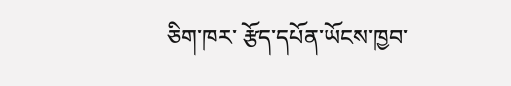ཅིག་ཁར་ རྩོད་དཔོན་ཡོངས་ཁྱབ་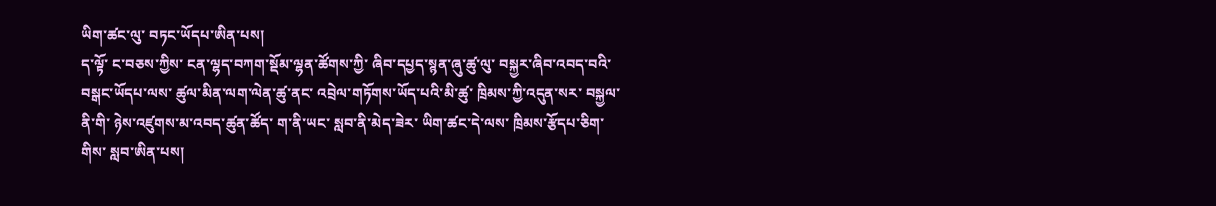ཡིག་ཚང་ལུ་ བཏང་ཡོདཔ་ཨིན་པས།
ད་ལྟོ་ ང་བཅས་ཀྱིས་ ངན་ལྷད་བཀག་སྡོམ་ལྷན་ཚོགས་ཀྱི་ ཞིབ་དཔྱད་སྙན་ཞུ་ཚུ་ལུ་ བསྐྱར་ཞིབ་འབད་བའི་བསྒང་ཡོདཔ་ལས་ ཚུལ་མིན་ལག་ལེན་ཚུ་ནང་ འབྲེལ་གཏོགས་ཡོད་པའི་མི་ཚུ་ ཁྲིམས་ཀྱི་འདུན་སར་ བསྐྱལ་ནི་གི་ ཉེས་འཛུགས་མ་འབད་ཚུན་ཚོད་ ག་ནི་ཡང་ སླབ་ནི་མེད་ཟེར་ ཡིག་ཚང་དེ་ལས་ ཁྲིམས་རྩོདཔ་ཅིག་གིས་ སླབ་ཨིན་པས།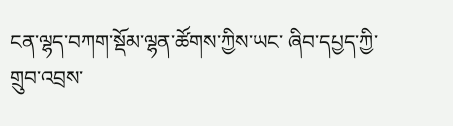ངན་ལྷད་བཀག་སྡོམ་ལྷན་ཚོགས་ཀྱིས་ཡང་ ཞིབ་དཔྱད་ཀྱི་ གྲུབ་འབྲས་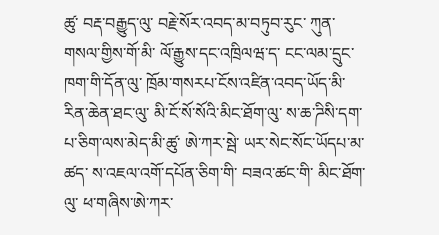ཚུ་ བརྡ་བརྒྱུད་ལུ་ བརྗེ་སོར་འབད་མ་བཏུབ་རུང་ ཀུན་གསལ་གྱིས་གོ་མི་ ལོ་རྒྱུས་དང་འཁྲིལཝ་ད་ ངང་ལམ་དྲུང་ཁག་གི་དོན་ལུ་ ཁྲོམ་གསརཔ་ངོས་འཛིན་འབད་ཡོད་མི་ རིན་ཆེན་ཐང་ལུ་ མི་ངོ་སོ་སོའི་མིང་ཐོག་ལུ་ ས་ཆ་ཌིསི་དག་པ་ཅིག་ལས་མེད་མི་ཚུ་ ཨེ་ཀར་སྦེ་ ཡར་སེང་སོང་ཡོདཔ་མ་ཚད་ ས་འཇལ་འགོ་དཔོན་ཅིག་གི་ བཟའ་ཚང་གི་ མིང་ཐོག་ལུ་ ཕ་གཞིས་ཨེ་ཀར་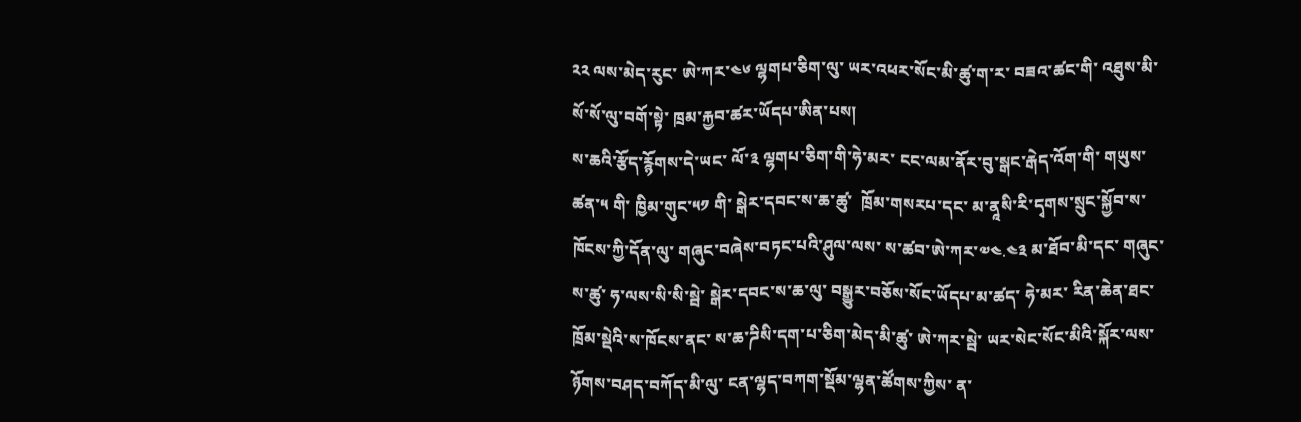༢༢ ལས་མེད་རུང་ ཨེ་ཀར་༤༦ ལྷགཔ་ཅིག་ལུ་ ཡར་འཕར་སོང་མི་ཚུ་ག་ར་ བཟའ་ཚང་གི་ འཐུས་མི་སོ་སོ་ལུ་བགོ་སྟེ་ ཁྲམ་རྐྱབ་ཚར་ཡོདཔ་ཨིན་པས།
ས་ཆའི་རྩོད་རྙོགས་དེ་ཡང་ ལོ་༣ ལྷགཔ་ཅིག་གི་ཧེ་མར་ ངང་ལམ་ནོར་བུ་སྒང་རྒེད་འོག་གི་ གཡུས་ཚན་༥ གི་ ཁྱིམ་གུང་༥༡ གི་ སྒེར་དབང་ས་ཆ་ཚུ་  ཁྲོམ་གསརཔ་དང་ མ་ནཱསི་རི་དྭགས་སྲུང་སྐྱོབ་ས་ཁོངས་ཀྱི་དོན་ལུ་ གཞུང་བཞེས་བཏང་པའི་ཤུལ་ལས་ ས་ཚབ་ཨེ་ཀར་༧༤.༤༣ མ་ཐོབ་མི་དང་ གཞུང་ས་ཚུ་ ཧ་ལས་སི་སི་སྦེ་ སྒེར་དབང་ས་ཆ་ལུ་ བསྒྱུར་བཅོས་སོང་ཡོདཔ་མ་ཚད་ ཧེ་མར་ རིན་ཆེན་ཐང་ཁྲོམ་སྡེའི་ས་ཁོངས་ནང་ ས་ཆ་ཌིསི་དག་པ་ཅིག་མེད་མི་ཚུ་ ཨེ་ཀར་སྦེ་ ཡར་སེང་སོང་མིའི་སྐོར་ལས་ ཉོགས་བཤད་བཀོད་མི་ལུ་ ངན་ལྷད་བཀག་སྡོམ་ལྷན་ཚོགས་ཀྱིས་ ན་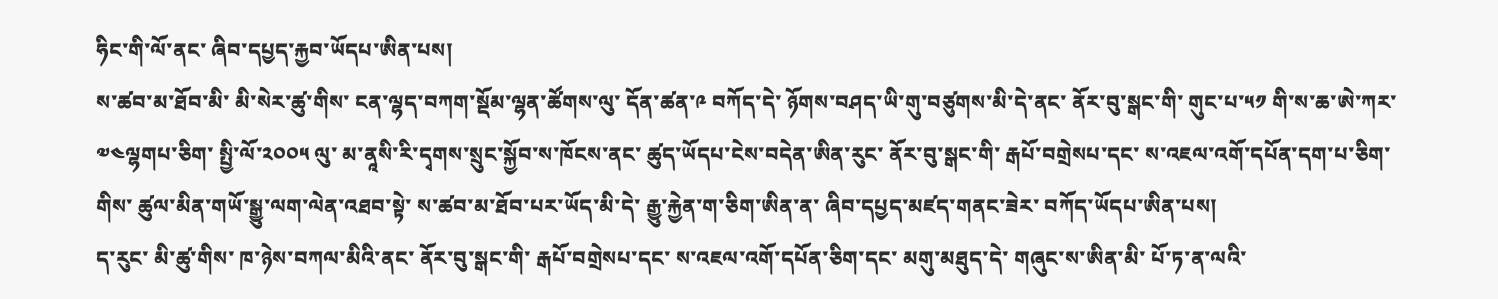ཧིང་གི་ལོ་ནང་ ཞིབ་དཔྱད་རྐྱབ་ཡོདཔ་ཨིན་པས།
ས་ཚབ་མ་ཐོབ་མི་ མི་སེར་ཚུ་གིས་ ངན་ལྷད་བཀག་སྡོམ་ལྷན་ཚོགས་ལུ་ དོན་ཚན་༩ བཀོད་དེ་ ཉོགས་བཤད་ཡི་གུ་བཙུགས་མི་དེ་ནང་ ནོར་བུ་སྒང་གི་ གུང་པ་༥༡ གི་ས་ཆ་ཨེ་ཀར་༧༤ལྷགཔ་ཅིག་ སྤྱི་ལོ་༢༠༠༥ ལུ་ མ་ནཱསི་རི་དྭགས་སྲུང་སྐྱོབ་ས་ཁོངས་ནང་ ཚུད་ཡོདཔ་ངེས་བདེན་ཨིན་རུང་ ནོར་བུ་སྒང་གི་ རྒཔོ་བགྲེསཔ་དང་ ས་འཇལ་འགོ་དཔོན་དག་པ་ཅིག་གིས་ ཚུལ་མིན་གཡོ་སྒྱུ་ལག་ལེན་འཐབ་སྟེ་ ས་ཚབ་མ་ཐོབ་པར་ཡོད་མི་དེ་ རྒྱུ་རྐྱེན་ག་ཅིག་ཨིན་ན་ ཞིབ་དཔྱད་མཛད་གནང་ཟེར་ བཀོད་ཡོདཔ་ཨིན་པས།
ད་རུང་ མི་ཚུ་གིས་ ཁ་ཉེས་བཀལ་མིའི་ནང་ ནོར་བུ་སྒང་གི་ རྒཔོ་བགྲེསཔ་དང་ ས་འཇལ་འགོ་དཔོན་ཅིག་དང་ མགུ་མཐུད་དེ་ གཞུང་ས་ཨིན་མི་ པོ་ཏ་ན་ལའི་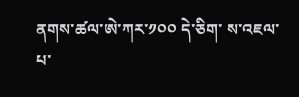ནགས་ཚལ་ཨེ་ཀར་༡༠༠ དེ་ཅིག་ ས་འཇལ་པ་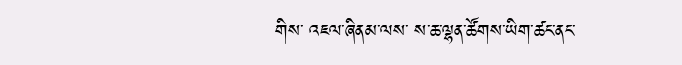གིས་ འཇལ་ཞིནམ་ལས་ ས་ཆ་ལྷན་ཚོགས་ཡིག་ཚང་ནང་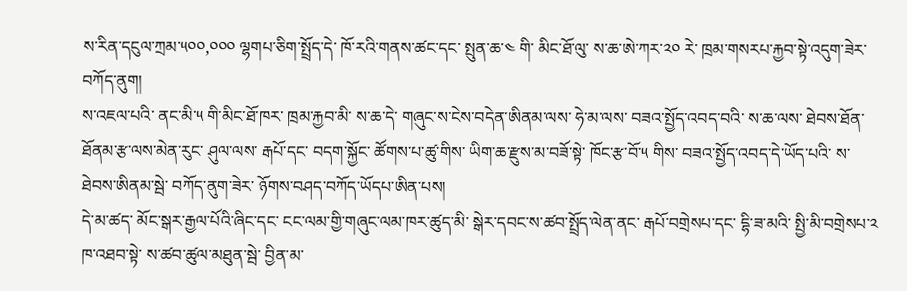ས་རིན་དངུལ་ཀྲམ་༥༠༠,༠༠༠ ལྷགཔ་ཅིག་སྤྲོད་དེ་ ཁོ་རའི་གནས་ཚང་དང་ སྤུན་ཆ་༤ གི་ མིང་ཐོ་ལུ་ ས་ཆ་ཨེ་ཀར་༢༠ རེ་ ཁྲམ་གསརཔ་རྐྱབ་སྟེ་འདུག་ཟེར་བཀོད་ནུག།
ས་འཇལ་པའི་ ནང་མི་༥ གི་མིང་ཐོ་ཁར་ ཁྲམ་རྐྱབ་མི་ ས་ཆ་དེ་ གཞུང་ས་ངེས་བདེན་ཨིནམ་ལས་ ཧེ་མ་ལས་ བཟའ་སྤྱོད་འབད་བའི་ ས་ཆ་ལས་ ཐེབས་ཐོན་ཐོནམ་རྩ་ལས་མེན་རུང་ ཤུལ་ལས་ རྒཔོ་དང་ བདག་སྐྱོང་ ཚོགས་པ་ཚུ་གིས་ ཡིག་ཆ་རྫུས་མ་བཟོ་སྟེ་ ཁོང་རྩ་བོ་༥ གིས་ བཟའ་སྤྱོད་འབད་དེ་ཡོད་པའི་ ས་ཐེབས་ཨིནམ་སྦེ་ བཀོད་ནུག་ཟེར་ ཉོགས་བཤད་བཀོད་ཡོདཔ་ཨིན་པས།
དེ་མ་ཚད་ མོང་སྒར་རྒྱལ་པོའི་ཞིང་དང་ ངང་ལམ་གྱི་གཞུང་ལམ་ཁར་ཚུད་མི་ སྒེར་དབང་ས་ཚབ་སྤྲོད་ལེན་ནང་ རྒཔོ་བགྲེསཔ་དང་ དྷི་ཟ་མའི་ སྤྱི་མི་བགྲེསཔ་༢ ཁ་འཐབ་སྟེ་ ས་ཚབ་ཚུལ་མཐུན་སྦེ་ བྱིན་མ་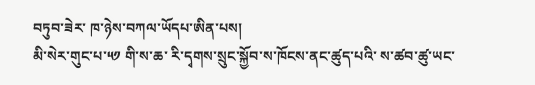བཏུབ་ཟེར་ ཁ་ཉེས་བཀལ་ཡོདཔ་ཨིན་པས།
མི་སེར་གུང་པ་༥༡ གི་ས་ཆ་ རི་དྭགས་སྲུང་སྐྱོབ་ས་ཁོངས་ནང་ཚུད་པའི་ ས་ཚབ་ཚུ་ཡང་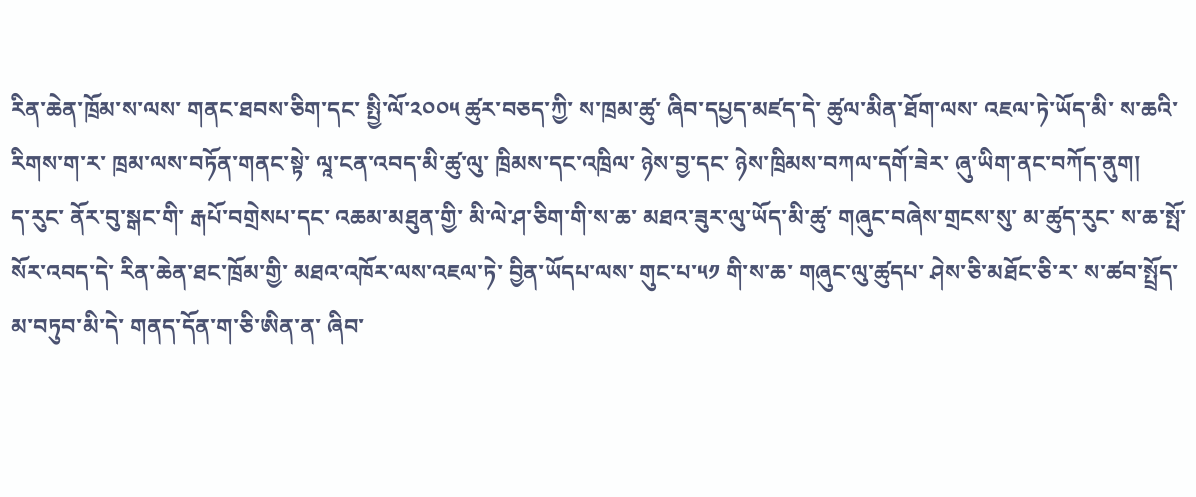རིན་ཆེན་ཁྲོམ་ས་ལས་ གནང་ཐབས་ཅིག་དང་ སྤྱི་ལོ་༢༠༠༥ ཚུར་བཅད་ཀྱི་ ས་ཁྲམ་ཚུ་ ཞིབ་དཔྱད་མཛད་དེ་ ཚུལ་མིན་ཐོག་ལས་ འཇལ་ཏེ་ཡོད་མི་ ས་ཆའི་རིགས་ག་ར་ ཁྲམ་ལས་བཏོན་གནང་སྟེ་ ལཱ་ངན་འབད་མི་ཚུ་ལུ་ ཁྲིམས་དང་འཁྲིལ་ ཉེས་བྱ་དང་ ཉེས་ཁྲིམས་བཀལ་དགོ་ཟེར་ ཞུ་ཡིག་ནང་བཀོད་ནུག།
ད་རུང་ ནོར་བུ་སྒང་གི་ རྒཔོ་བགྲེསཔ་དང་ འཆམ་མཐུན་གྱི་ མི་ལེ་ཤ་ཅིག་གི་ས་ཆ་ མཐའ་ཟུར་ལུ་ཡོད་མི་ཚུ་ གཞུང་བཞེས་གྲངས་སུ་ མ་ཚུད་རུང་ ས་ཆ་སྤོ་སོར་འབད་དེ་ རིན་ཆེན་ཐང་ཁྲོམ་གྱི་ མཐའ་འཁོར་ལས་འཇལ་ཏེ་ བྱིན་ཡོདཔ་ལས་ གུང་པ་༥༡ གི་ས་ཆ་ གཞུང་ལུ་ཚུདཔ་ ཤེས་ཅི་མཐོང་ཅི་ར་ ས་ཚབ་སྤྲོད་མ་བཏུབ་མི་དེ་ གནད་དོན་ག་ཅི་ཨིན་ན་ ཞིབ་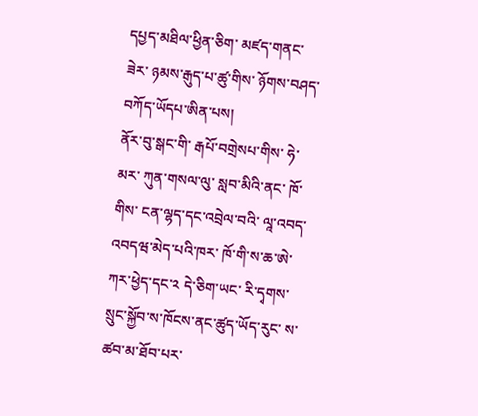དཔྱད་མཐིལ་ཕྱིན་ཅིག་ མཛད་གནང་ཟེར་ ཉམས་རྒུད་པ་ཚུ་གིས་ ཉོགས་བཤད་བཀོད་ཡོདཔ་ཨིན་པས།
ནོར་བུ་སྒང་གི་ རྒཔོ་བགྲེསཔ་གིས་ ཧེ་མར་ ཀུན་གསལ་ལུ་ སླབ་མིའི་ནང་ ཁོ་གིས་ ངན་ལྷད་དང་འབྲེལ་བའི་ ལཱ་འབད་འབདཝ་མེད་པའི་ཁར་ ཁོ་གི་ས་ཆ་ཨེ་ཀར་ཕྱེད་དང་༢ དེ་ཅིག་ཡང་ རི་དྭགས་སྲུང་སྐྱོབ་ས་ཁོངས་ནང་ཚུད་ཡོད་རུང་ ས་ཚབ་མ་ཐོབ་པར་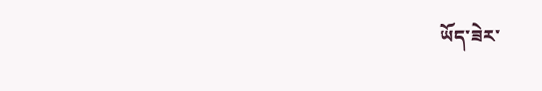ཡོད་ཟེར་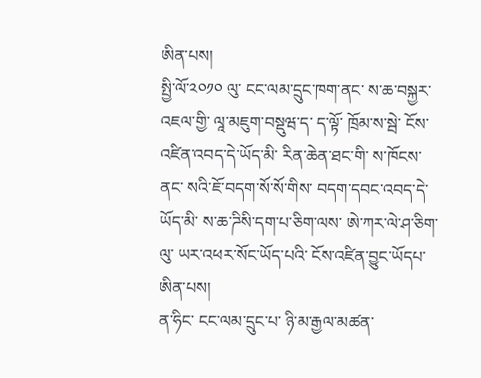ཨིན་པས།
སྤྱི་ལོ་༢༠༡༠ ལུ་ ངང་ལམ་དྲུང་ཁག་ནང་ ས་ཆ་བསྐྱར་འཇལ་གྱི་ ལཱ་མཇུག་བསྡུཝ་ད་ ད་ལྟོ་ ཁྲོམ་ས་སྦེ་ ངོས་འཛིན་འབད་དེ་ཡོད་མི་ རིན་ཆེན་ཐང་གི་ ས་ཁོངས་ནང་ སའི་ཇོ་བདག་སོ་སོ་གིས་ བདག་དབང་འབད་དེ་ཡོད་མི་ ས་ཆ་ཌིསི་དག་པ་ཅིག་ལས་ ཨེ་ཀར་ལེ་ཤ་ཅིག་ལུ་ ཡར་འཕར་སོང་ཡོད་པའི་ ངོས་འཛིན་བྱུང་ཡོདཔ་ཨིན་པས།
ན་ཧིང་ ངང་ལམ་དྲུང་པ་ ཉི་མ་རྒྱལ་མཚན་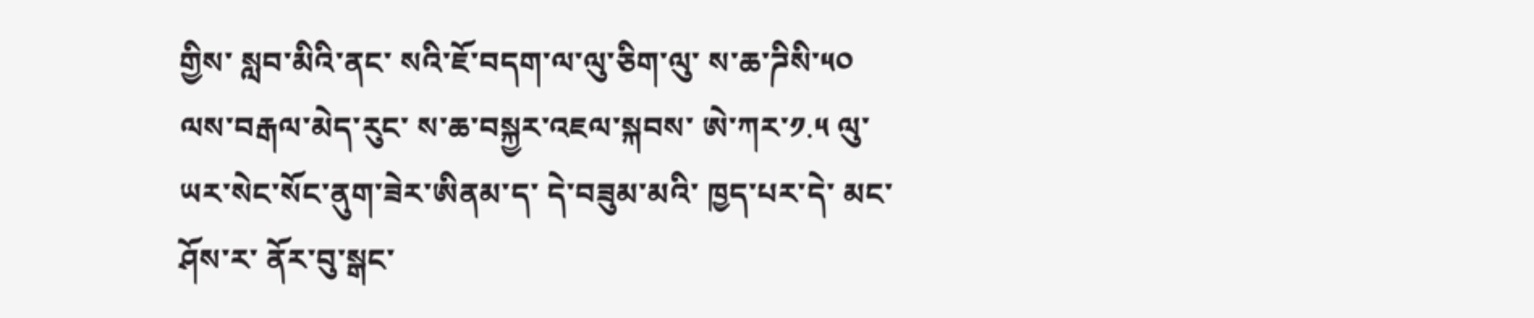གྱིས་ སླབ་མིའི་ནང་ སའི་ཇོ་བདག་ལ་ལུ་ཅིག་ལུ་ ས་ཆ་ཌིསི་༥༠ ལས་བརྒལ་མེད་རུང་ ས་ཆ་བསྐྱར་འཇལ་སྐབས་ ཨེ་ཀར་༡.༥ ལུ་ ཡར་སེང་སོང་ནུག་ཟེར་ཨིནམ་ད་ དེ་བཟུམ་མའི་ ཁྱད་པར་དེ་ མང་ཤོས་ར་ ནོར་བུ་སྒང་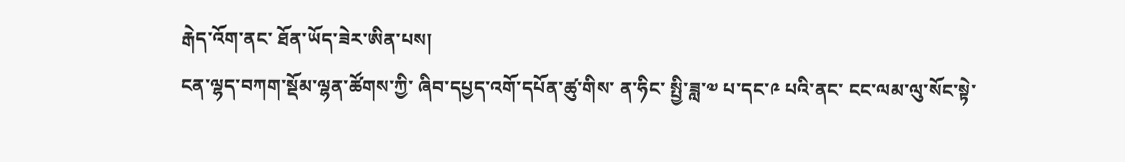རྒེད་འོག་ནང་ ཐོན་ཡོད་ཟེར་ཨིན་པས།
ངན་ལྷད་བཀག་སྡོམ་ལྷན་ཚོགས་ཀྱི་ ཞིབ་དཔྱད་འགོ་དཔོན་ཚུ་གིས་ ན་ཧིང་ སྤྱི་ཟླ་༧ པ་དང་༩ པའི་ནང་ ངང་ལམ་ལུ་སོང་སྟེ་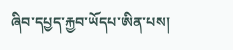ཞིབ་དཔྱད་རྐྱབ་ཡོདཔ་ཨིན་པས།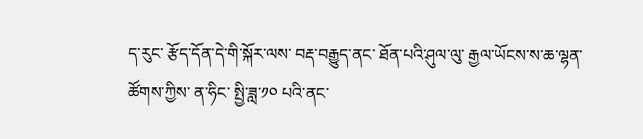ད་རུང་ རྩོད་དོན་དེ་གི་སྐོར་ལས་ བརྡ་བརྒྱུད་ནང་ ཐོན་པའི་ཤུལ་ལུ་ རྒྱལ་ཡོངས་ས་ཆ་ལྷན་ཚོགས་ཀྱིས་ ན་ཧིང་ སྤྱི་ཟླ་༡༠ པའི་ནང་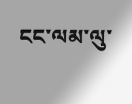ངང་ལམ་ལུ་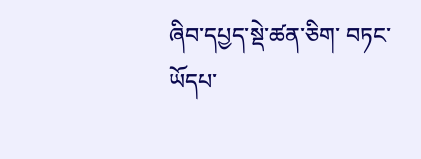ཞིབ་དཔྱད་སྡེ་ཚན་ཅིག་ བཏང་ཡོདཔ་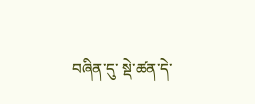བཞིན་དུ་ སྡེ་ཚན་དེ་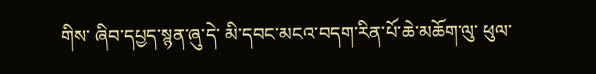གིས་ ཞིབ་དཔྱད་སྙན་ཞུ་དེ་ མི་དབང་མངའ་བདག་རིན་པོ་ཆེ་མཆོག་ལུ་ ཕུལ་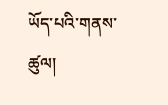ཡོད་པའི་གནས་ཚུལ།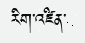རིག་འཛིན་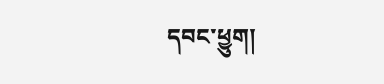དབང་ཕྱུག།